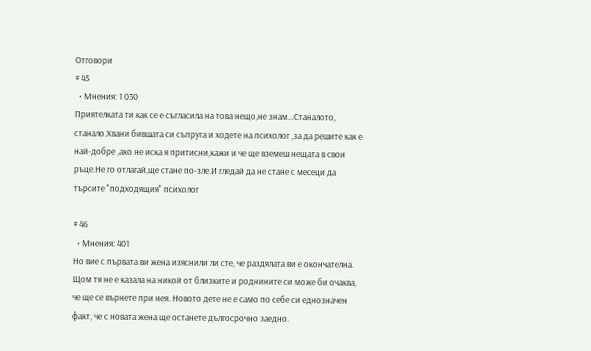Отговори
# 45
  • Мнения: 1 030
Приятелката ти как се е съгласила на това нещо,не знам...Станалото, станало.Хвани бившата си съпруга и ходете на психолог ,за да решите как е най-добре ,ако не иска я притисни,кажи и че ще вземеш нещата в свои ръце.Не го отлагай,ще стане по-зле.И гледай да не стане с месеци да търсите "подходящия" психолог

# 46
  • Мнения: 401
Но вие с първата ви жена изяснили ли сте, че раздялата ви е окончателна. Щом тя не е казала на никой от близките и роднините си може би очаква, че ще се върнете при нея. Новото дете не е само по себе си еднозначен факт, че с новата жена ще останете дългосрочно заедно.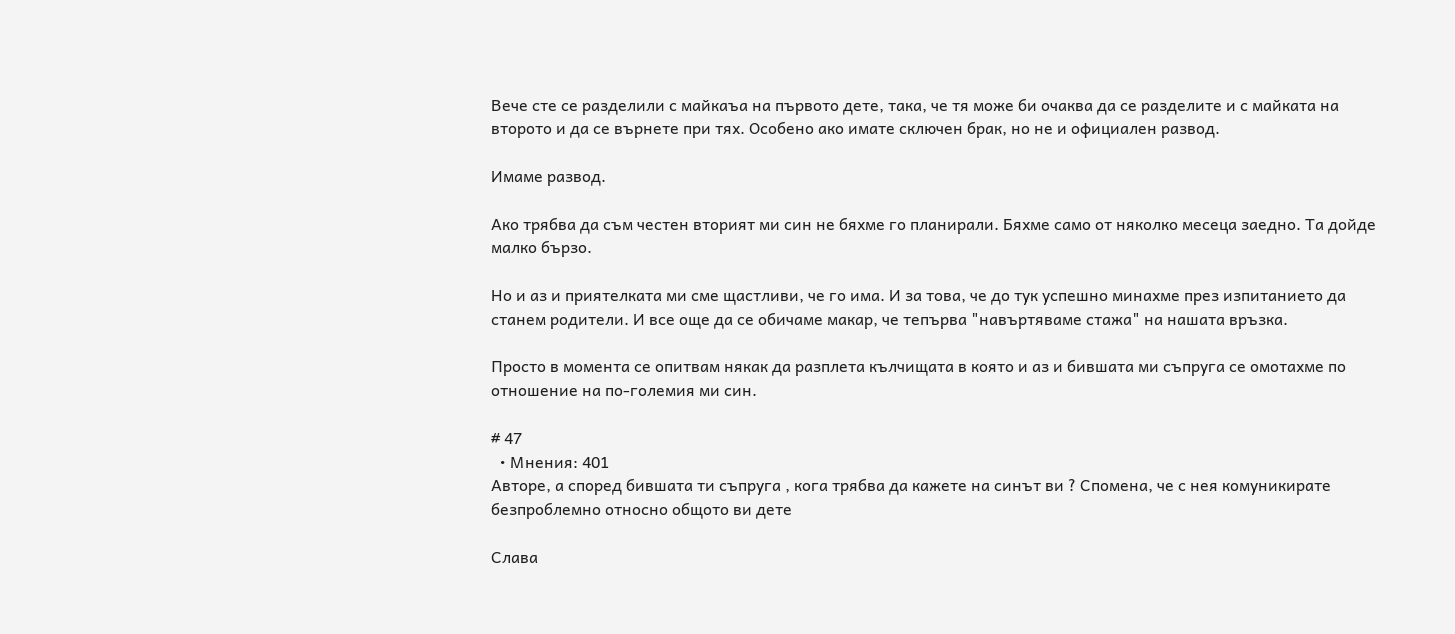Вече сте се разделили с майкаъа на първото дете, така, че тя може би очаква да се разделите и с майката на второто и да се върнете при тях. Особено ако имате сключен брак, но не и официален развод.

Имаме развод.

Ако трябва да съм честен вторият ми син не бяхме го планирали. Бяхме само от няколко месеца заедно. Та дойде малко бързо.

Но и аз и приятелката ми сме щастливи, че го има. И за това, че до тук успешно минахме през изпитанието да станем родители. И все още да се обичаме макар, че тепърва "навъртяваме стажа" на нашата връзка.

Просто в момента се опитвам някак да разплета кълчищата в която и аз и бившата ми съпруга се омотахме по отношение на по-големия ми син.

# 47
  • Мнения: 401
Авторе, а според бившата ти съпруга , кога трябва да кажете на синът ви ? Спомена, че с нея комуникирате безпроблемно относно общото ви дете

Слава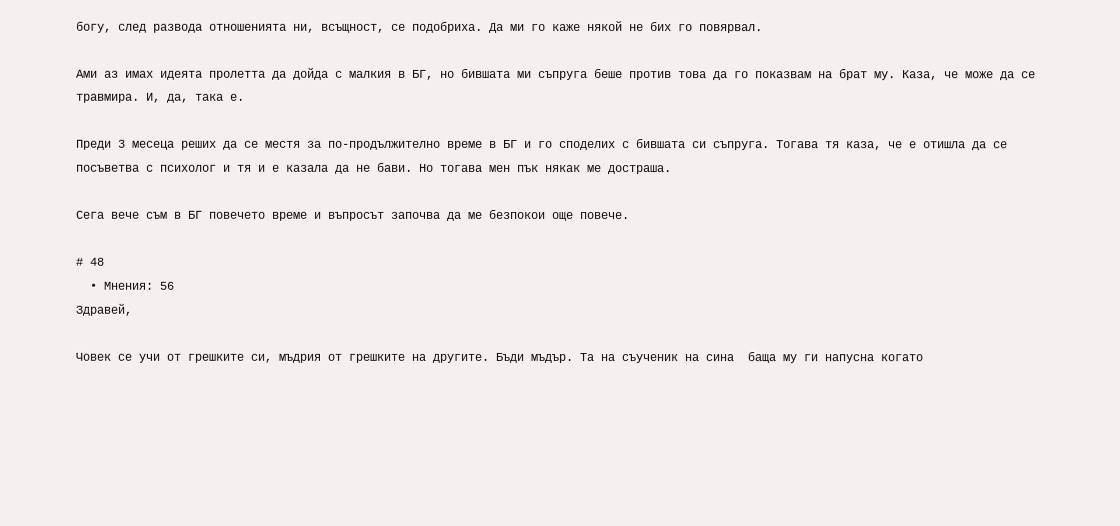богу, след развода отношенията ни, всъщност, се подобриха. Да ми го каже някой не бих го повярвал.

Ами аз имах идеята пролетта да дойда с малкия в БГ, но бившата ми съпруга беше против това да го показвам на брат му. Каза, че може да се травмира. И, да, така е.

Преди 3 месеца реших да се местя за по-продължително време в БГ и го споделих с бившата си съпруга. Тогава тя каза, че е отишла да се посъветва с психолог и тя и е казала да не бави. Но тогава мен пък някак ме достраша.

Сега вече съм в БГ повечето време и въпросът започва да ме безпокои още повече.

# 48
  • Мнения: 56
Здравей,

Човек се учи от грешките си, мъдрия от грешките на другите. Бъди мъдър. Та на съученик на сина  баща му ги напусна когато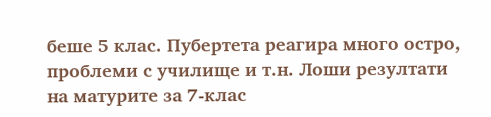беше 5 клас. Пубертета реагира много остро, проблеми с училище и т.н. Лоши резултати на матурите за 7-клас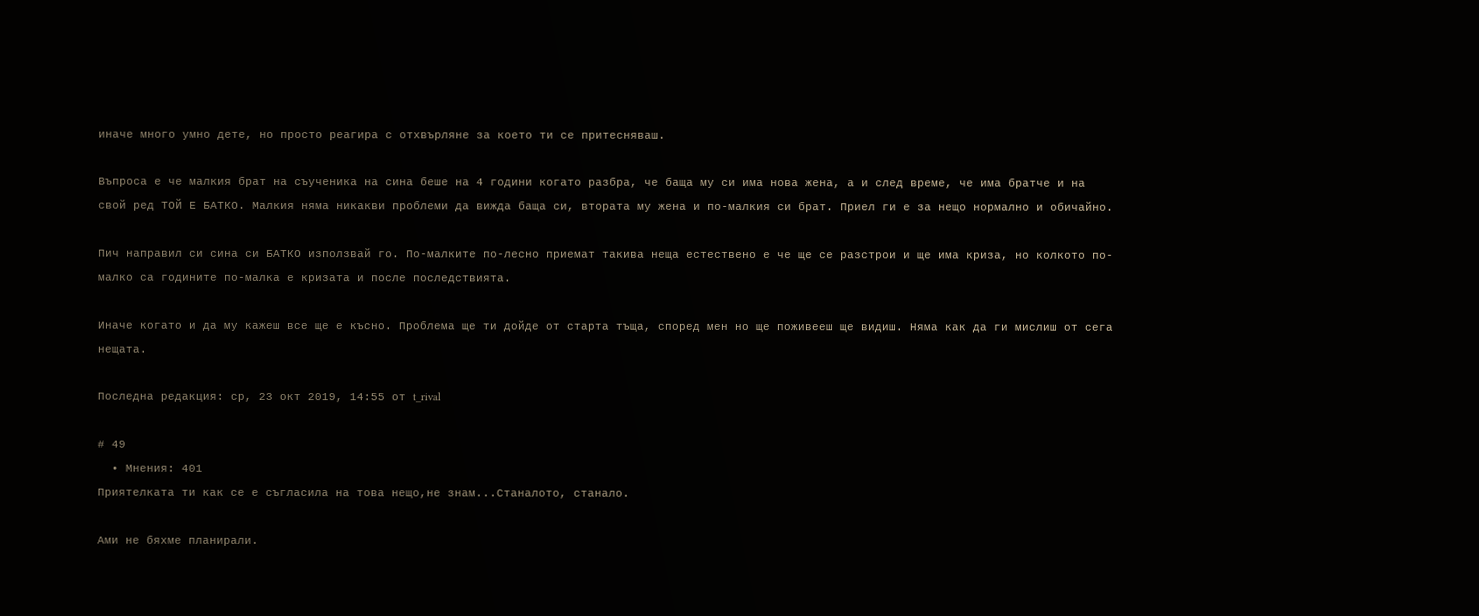иначе много умно дете, но просто реагира с отхвърляне за което ти се притесняваш.

Въпроса е че малкия брат на съученика на сина беше на 4 години когато разбра, че баща му си има нова жена, а и след време, че има братче и на свой ред ТОЙ Е БАТКО. Малкия няма никакви проблеми да вижда баща си, втората му жена и по-малкия си брат. Приел ги е за нещо нормално и обичайно.

Пич направил си сина си БАТКО използвай го. По-малките по-лесно приемат такива неща естествено е че ще се разстрои и ще има криза, но колкото по-малко са годините по-малка е кризата и после последствията.

Иначе когато и да му кажеш все ще е късно. Проблема ще ти дойде от старта тъща, според мен но ще поживееш ще видиш. Няма как да ги мислиш от сега нещата.

Последна редакция: ср, 23 окт 2019, 14:55 от t_rival

# 49
  • Мнения: 401
Приятелката ти как се е съгласила на това нещо,не знам...Станалото, станало.

Ами не бяхме планирали.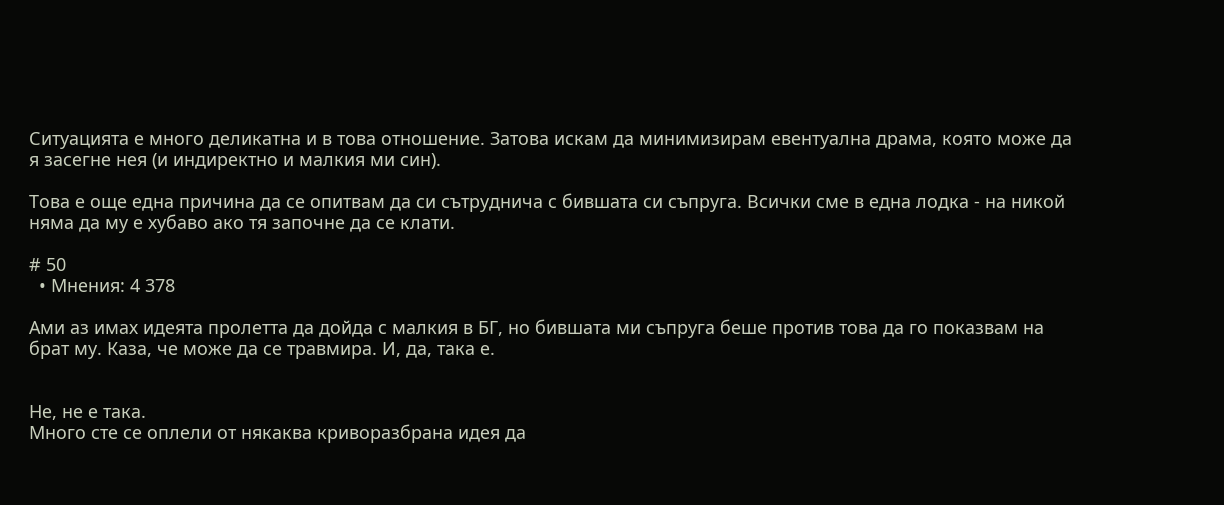Ситуацията е много деликатна и в това отношение. Затова искам да минимизирам евентуална драма, която може да я засегне нея (и индиректно и малкия ми син).

Това е още една причина да се опитвам да си сътруднича с бившата си съпруга. Всички сме в една лодка - на никой няма да му е хубаво ако тя започне да се клати.

# 50
  • Мнения: 4 378

Ами аз имах идеята пролетта да дойда с малкия в БГ, но бившата ми съпруга беше против това да го показвам на брат му. Каза, че може да се травмира. И, да, така е.


Не, не е така.
Много сте се оплели от някаква криворазбрана идея да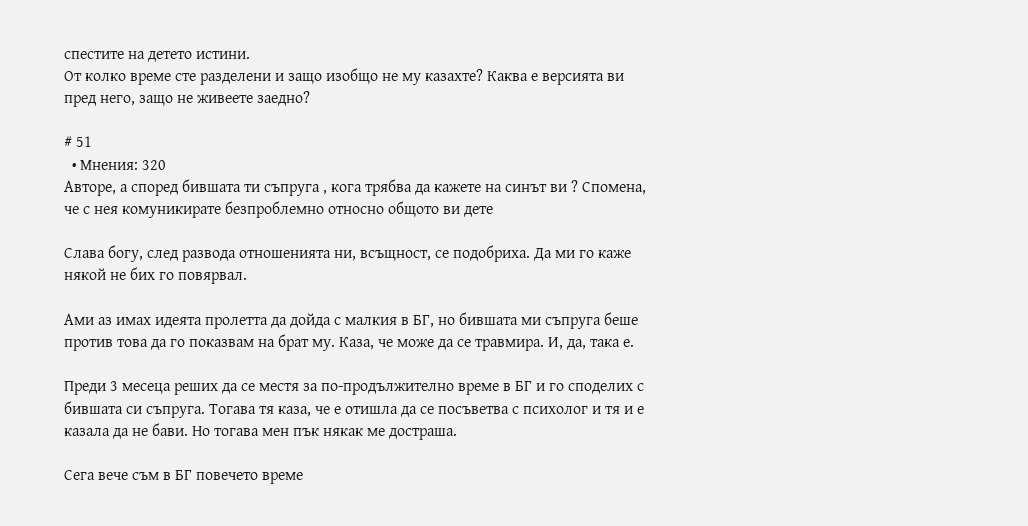спестите на детето истини.
От колко време сте разделени и защо изобщо не му казахте? Каква е версията ви пред него, защо не живеете заедно?

# 51
  • Мнения: 320
Авторе, а според бившата ти съпруга , кога трябва да кажете на синът ви ? Спомена, че с нея комуникирате безпроблемно относно общото ви дете

Слава богу, след развода отношенията ни, всъщност, се подобриха. Да ми го каже някой не бих го повярвал.

Ами аз имах идеята пролетта да дойда с малкия в БГ, но бившата ми съпруга беше против това да го показвам на брат му. Каза, че може да се травмира. И, да, така е.

Преди 3 месеца реших да се местя за по-продължително време в БГ и го споделих с бившата си съпруга. Тогава тя каза, че е отишла да се посъветва с психолог и тя и е казала да не бави. Но тогава мен пък някак ме достраша.

Сега вече съм в БГ повечето време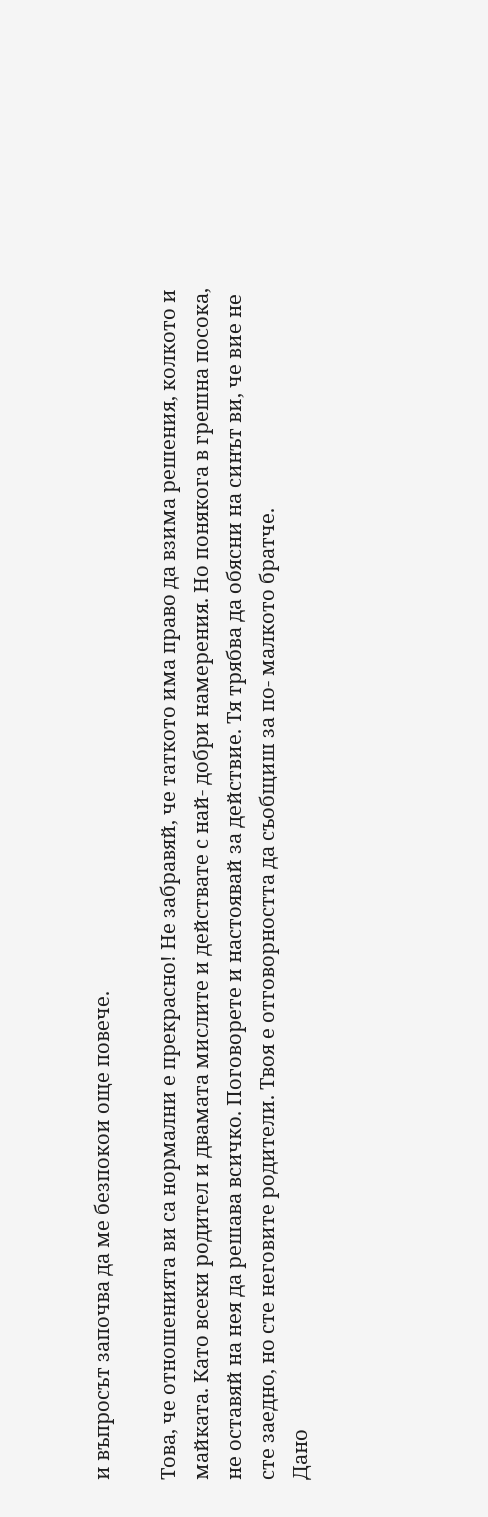и въпросът започва да ме безпокои още повече.

Това, че отношенията ви са нормални е прекрасно! Не забравяй, че таткото има право да взима решения, колкото и майката. Като всеки родител и двамата мислите и действате с най- добри намерения. Но понякога в грешна посока, не оставяй на нея да решава всичко. Поговорете и настоявай за действие. Тя трябва да обясни на синът ви, че вие не сте заедно, но сте неговите родители. Твоя е отговорността да съобщиш за по- малкото братче.
Дано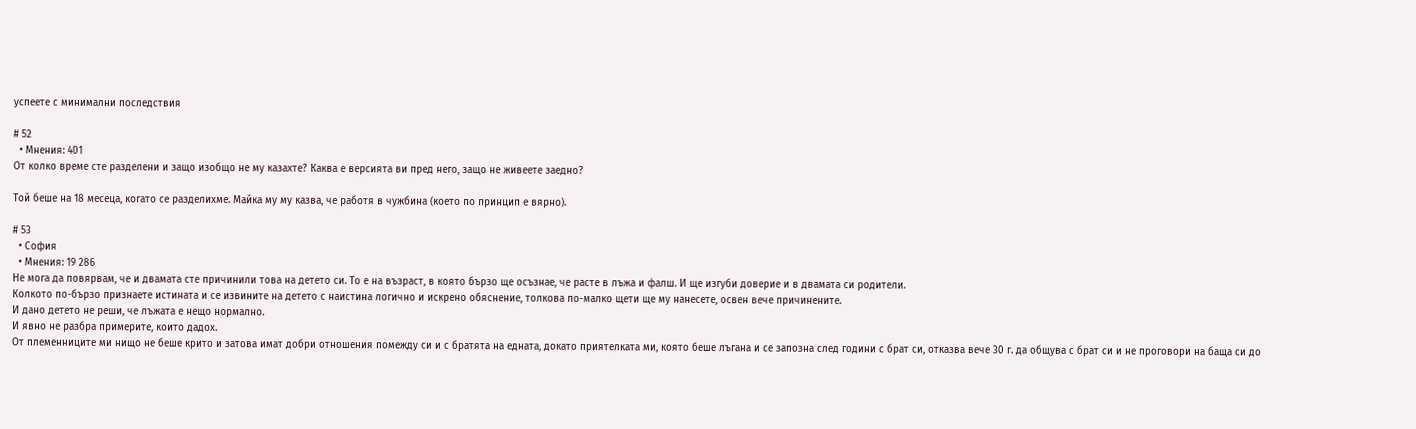успеете с минимални последствия

# 52
  • Мнения: 401
От колко време сте разделени и защо изобщо не му казахте? Каква е версията ви пред него, защо не живеете заедно?

Той беше на 18 месеца, когато се разделихме. Майка му му казва, че работя в чужбина (което по принцип е вярно).

# 53
  • София
  • Мнения: 19 286
Не мога да повярвам, че и двамата сте причинили това на детето си. То е на възраст, в която бързо ще осъзнае, че расте в лъжа и фалш. И ще изгуби доверие и в двамата си родители.
Колкото по-бързо признаете истината и се извините на детето с наистина логично и искрено обяснение, толкова по-малко щети ще му нанесете, освен вече причинените.
И дано детето не реши, че лъжата е нещо нормално.
И явно не разбра примерите, които дадох.
От племенниците ми нищо не беше крито и затова имат добри отношения помежду си и с братята на едната, докато приятелката ми, която беше лъгана и се запозна след години с брат си, отказва вече 30 г. да общува с брат си и не проговори на баща си до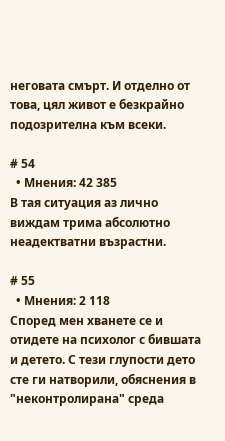неговата смърт. И отделно от това, цял живот е безкрайно подозрителна към всеки.

# 54
  • Мнения: 42 385
В тая ситуация аз лично виждам трима абсолютно неадектватни възрастни.

# 55
  • Мнения: 2 118
Според мен хванете се и отидете на психолог с бившата и детето. С тези глупости дето сте ги натворили, обяснения в "неконтролирана" среда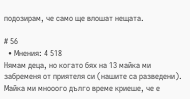подозирам, че само ще влошат нещата.

# 56
  • Мнения: 4 518
Нямам деца, но когато бях на 13 майка ми забременя от приятеля си (нашите са разведени). Майка ми мнооого дълго време криеше, че е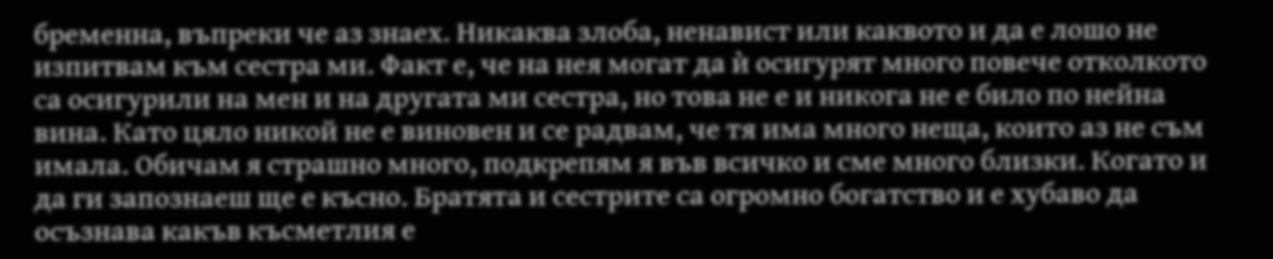бременна, въпреки че аз знаех. Никаква злоба, ненавист или каквото и да е лошо не изпитвам към сестра ми. Факт е, че на нея могат да ѝ осигурят много повече отколкото са осигурили на мен и на другата ми сестра, но това не е и никога не е било по нейна вина. Като цяло никой не е виновен и се радвам, че тя има много неща, които аз не съм имала. Обичам я страшно много, подкрепям я във всичко и сме много близки. Когато и да ги запознаеш ще е късно. Братята и сестрите са огромно богатство и е хубаво да осъзнава какъв късметлия е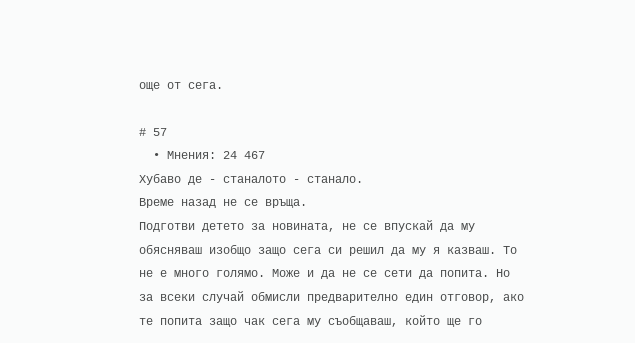още от сега.

# 57
  • Мнения: 24 467
Хубаво де - станалото - станало.
Време назад не се връща.
Подготви детето за новината, не се впускай да му обясняваш изобщо защо сега си решил да му я казваш. То не е много голямо. Може и да не се сети да попита. Но за всеки случай обмисли предварително един отговор, ако те попита защо чак сега му съобщаваш, който ще го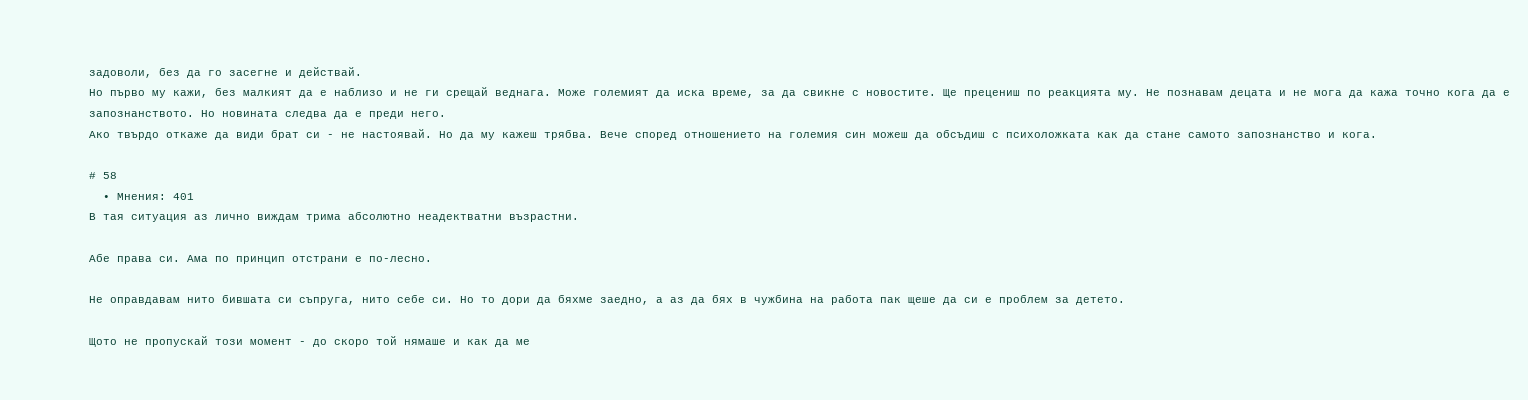задоволи, без да го засегне и действай.
Но първо му кажи, без малкият да е наблизо и не ги срещай веднага. Може големият да иска време, за да свикне с новостите. Ще прецениш по реакцията му. Не познавам децата и не мога да кажа точно кога да е запознанството. Но новината следва да е преди него.
Ако твърдо откаже да види брат си - не настоявай. Но да му кажеш трябва. Вече според отношението на големия син можеш да обсъдиш с психоложката как да стане самото запознанство и кога.

# 58
  • Мнения: 401
В тая ситуация аз лично виждам трима абсолютно неадектватни възрастни.

Абе права си. Ама по принцип отстрани е по-лесно.

Не оправдавам нито бившата си съпруга, нито себе си. Но то дори да бяхме заедно, а аз да бях в чужбина на работа пак щеше да си е проблем за детето.

Щото не пропускай този момент - до скоро той нямаше и как да ме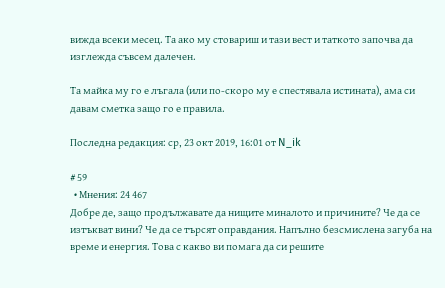вижда всеки месец. Та ако му стовариш и тази вест и таткото започва да изглежда съвсем далечен.

Та майка му го е лъгала (или по-скоро му е спестявала истината), ама си давам сметка защо го е правила.

Последна редакция: ср, 23 окт 2019, 16:01 от N_ik

# 59
  • Мнения: 24 467
Добре де, защо продължавате да нищите миналото и причините? Че да се изтъкват вини? Че да се търсят оправдания. Напълно безсмислена загуба на време и енергия. Това с какво ви помага да си решите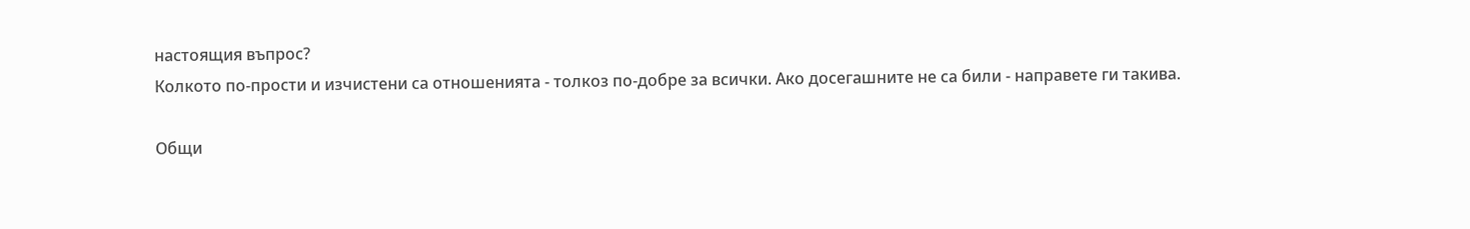настоящия въпрос?
Колкото по-прости и изчистени са отношенията - толкоз по-добре за всички. Ако досегашните не са били - направете ги такива.

Общи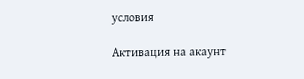условия

Активация на акаунт